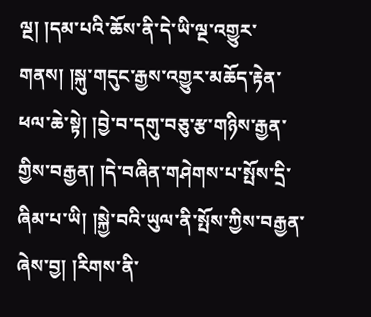ལྔ། །དམ་པའི་ཆོས་ནི་དེ་ཡི་ལྔ་འགྱུར་གནས། །སྐུ་གདུང་རྒྱས་འགྱུར་མཆོད་རྟེན་ཕལ་ཆེ་སྟེ། །བྱེ་བ་དགུ་བཅུ་རྩ་གཉིས་རྒྱན་གྱིས་བརྒྱན། །དེ་བཞིན་གཤེགས་པ་སྤོས་དྲི་ཞིམ་པ་ཡི། །སྐྱེ་བའི་ཡུལ་ནི་སྤོས་ཀྱིས་བརྒྱན་ཞེས་བྱ། །རིགས་ནི་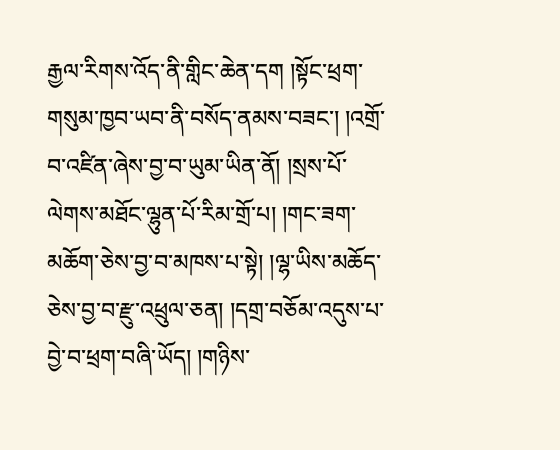རྒྱལ་རིགས་འོད་ནི་གླིང་ཆེན་དག །སྟོང་ཕྲག་གསུམ་ཁྱབ་ཡབ་ནི་བསོད་ནམས་བཟང་། །འགྲོ་བ་འཛིན་ཞེས་བྱ་བ་ཡུམ་ཡིན་ནོ། །སྲས་པོ་ལེགས་མཐོང་ལྷུན་པོ་རིམ་གྲོ་པ། །གང་ཟག་མཆོག་ཅེས་བྱ་བ་མཁས་པ་སྟེ། །ལྷ་ཡིས་མཆོད་ཅེས་བྱ་བ་རྫུ་འཕྲུལ་ཅན། །དགྲ་བཅོམ་འདུས་པ་བྱེ་བ་ཕྲག་བཞི་ཡོད། །གཉིས་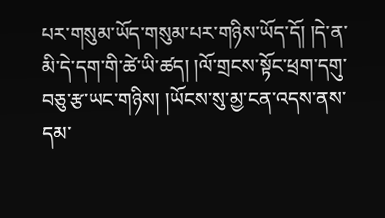པར་གསུམ་ཡོད་གསུམ་པར་གཉིས་ཡོད་དོ། །དེ་ན་མི་དེ་དག་གི་ཚེ་ཡི་ཚད། །ལོ་གྲངས་སྟོང་ཕྲག་དགུ་བཅུ་རྩ་ཡང་གཉིས། །ཡོངས་སུ་མྱ་ངན་འདས་ནས་དམ་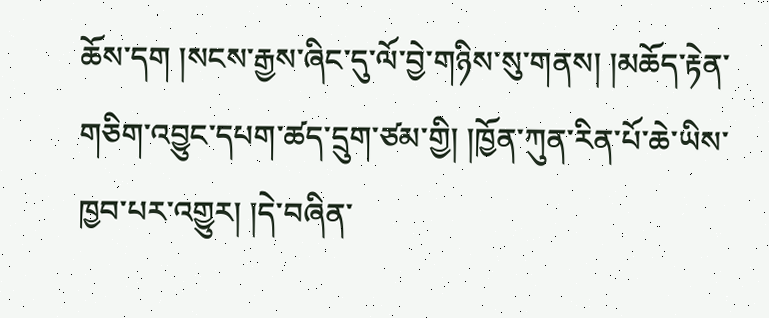ཆོས་དག །སངས་རྒྱས་ཞིང་དུ་ལོ་བྱེ་གཉིས་སུ་གནས། །མཆོད་རྟེན་གཅིག་འབྱུང་དཔག་ཚད་དྲུག་ཙམ་གྱི། །ཁྱོན་ཀུན་རིན་པོ་ཆེ་ཡིས་ཁྱབ་པར་འགྱུར། །དེ་བཞིན་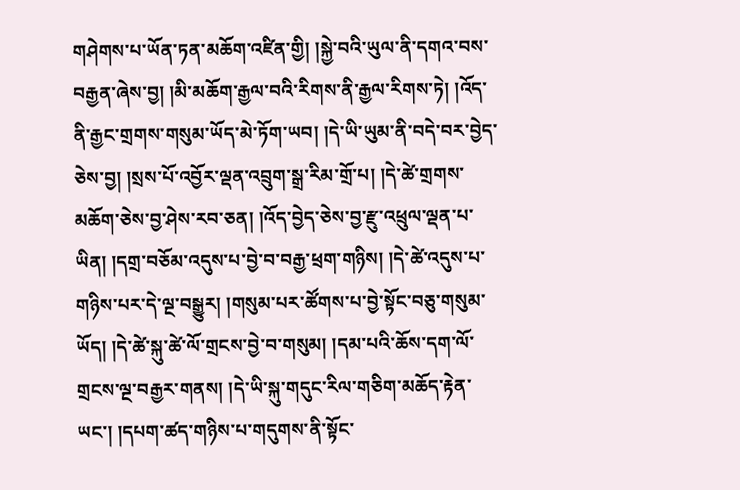གཤེགས་པ་ཡོན་ཏན་མཆོག་འཛིན་གྱི། །སྐྱེ་བའི་ཡུལ་ནི་དགའ་བས་བརྒྱན་ཞེས་བྱ། །མི་མཆོག་རྒྱལ་བའི་རིགས་ནི་རྒྱལ་རིགས་ཏེ། །འོད་ནི་རྒྱང་གྲགས་གསུམ་ཡོད་མེ་ཏོག་ཡབ། །དེ་ཡི་ཡུམ་ནི་བདེ་བར་བྱེད་ཅེས་བྱ། །སྲས་པོ་འབྱོར་ལྡན་འབྲུག་སྒྲ་རིམ་གྲོ་པ། །དེ་ཚེ་གྲགས་མཆོག་ཅེས་བྱ་ཤེས་རབ་ཅན། །འོད་བྱེད་ཅེས་བྱ་རྫུ་འཕྲུལ་ལྡན་པ་ཡིན། །དགྲ་བཅོམ་འདུས་པ་བྱེ་བ་བརྒྱ་ཕྲག་གཉིས། །དེ་ཚེ་འདུས་པ་གཉིས་པར་དེ་ལྔ་བསྒྱུར། །གསུམ་པར་ཚོགས་པ་བྱེ་སྟོང་བཅུ་གསུམ་ཡོད། །དེ་ཚེ་སྐུ་ཚེ་ལོ་གྲངས་བྱེ་བ་གསུམ། །དམ་པའི་ཆོས་དག་ལོ་གྲངས་ལྔ་བརྒྱར་གནས། །དེ་ཡི་སྐུ་གདུང་རིལ་གཅིག་མཆོད་རྟེན་ཡང་། །དཔག་ཚད་གཉིས་པ་གདུགས་ནི་སྟོང་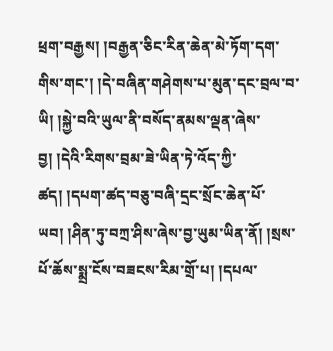ཕྲག་བརྒྱས། །བརྒྱན་ཅིང་རིན་ཆེན་མེ་ཏོག་དག་གིས་གང་། །དེ་བཞིན་གཤེགས་པ་མུན་དང་བྲལ་བ་ཡི། །སྐྱེ་བའི་ཡུལ་ནི་བསོད་ནམས་ལྡན་ཞེས་བྱ། །དེའི་རིགས་བྲམ་ཟེ་ཡིན་ཏེ་འོད་ཀྱི་ཚད། །དཔག་ཚད་བཅུ་བཞི་དྲང་སྲོང་ཆེན་པོ་ཡབ། །ཤིན་ཏུ་བཀྲ་ཤིས་ཞེས་བྱ་ཡུམ་ཡིན་ནོ། །སྲས་པོ་ཆོས་སྨྲ་ངོས་བཟངས་རིམ་གྲོ་པ། །དཔལ་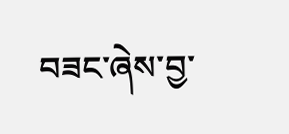བཟང་ཞེས་བྱ་